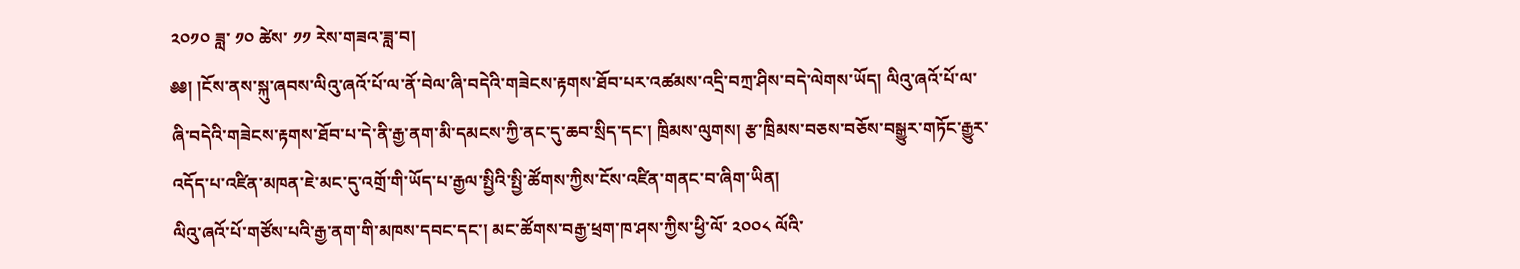༢༠༡༠ ཟླ་ ༡༠ ཚེས་ ༡༡ རེས་གཟའ་ཟླ་བ།
༅༅། །ངོས་ནས་སྐུ་ཞབས་ལིའུ་ཞའོ་པོ་ལ་ནོ་བེལ་ཞི་བདེའི་གཟེངས་རྟགས་ཐོབ་པར་འཚམས་འདྲི་བཀྲ་ཤིས་བདེ་ལེགས་ཡོད། ལིའུ་ཞའོ་པོ་ལ་ཞི་བདེའི་གཟེངས་རྟགས་ཐོབ་པ་དེ་ནི་རྒྱ་ནག་མི་དམངས་ཀྱི་ནང་དུ་ཆབ་སྲིད་དང་། ཁྲིམས་ལུགས། རྩ་ཁྲིམས་བཅས་བཅོས་བསྒྱུར་གཏོང་རྒྱུར་འདོད་པ་འཛིན་མཁན་ཇེ་མང་དུ་འགྲོ་གི་ཡོད་པ་རྒྱལ་སྤྱིའི་སྤྱི་ཚོགས་ཀྱིས་ངོས་འཛིན་གནང་བ་ཞིག་ཡིན།
ལིའུ་ཞའོ་པོ་གཙོས་པའི་རྒྱ་ནག་གི་མཁས་དབང་དང་། མང་ཚོགས་བརྒྱ་ཕྲག་ཁ་ཤས་ཀྱིས་ཕྱི་ལོ་ ༢༠༠༨ ལོའི་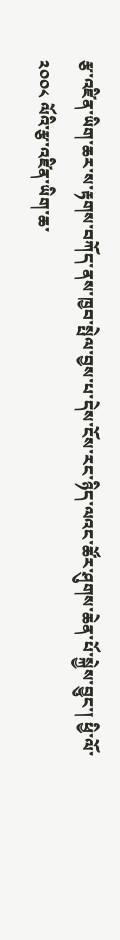རྩ་འཛིན་ཡིག་ཆར་ས་རྟགས་བཀོད་ནས་ཁྱབ་སྤེལ་བྱས་པ་དེས་ངོས་རང་ཉིད་ལའང་ཚོར་ཤུགས་ཆེན་པོ་སྐྱེས་བྱུང་། ཕྱི་ལོ་ ༢༠༠༨ ལོའི་རྩ་འཛིན་ཡིག་ཆ་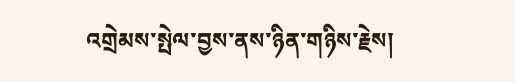འགྲེམས་སྤེལ་བྱས་ནས་ཉིན་གཉིས་རྗེས།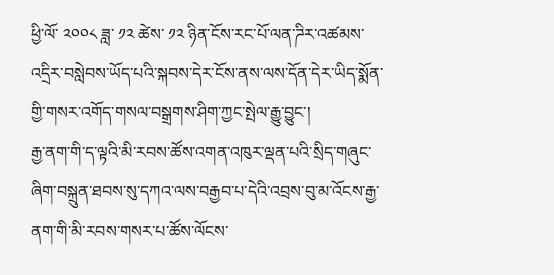ཕྱི་ལོ་ ༢༠༠༨ ཟླ་ ༡༢ ཚེས་ ༡༢ ཉིན་ངོས་རང་པོ་ལན་ཌིར་འཚམས་འདྲིར་བསླེབས་ཡོད་པའི་སྐབས་དེར་ངོས་ནས་ལས་དོན་དེར་ཡིད་སྨོན་གྱི་གསར་འགོད་གསལ་བསྒྲགས་ཤིག་ཀྱང་སྤེལ་རྒྱུ་བྱུང་།
རྒྱ་ནག་གི་ད་ལྟའི་མི་རབས་ཚོས་འགན་འཁུར་ལྡན་པའི་སྲིད་གཞུང་ཞིག་བསྐྲུན་ཐབས་སུ་དཀའ་ལས་བརྒྱབ་པ་དེའི་འབྲས་བུ་མ་འོངས་རྒྱ་ནག་གི་མི་རབས་གསར་པ་ཚོས་ལོངས་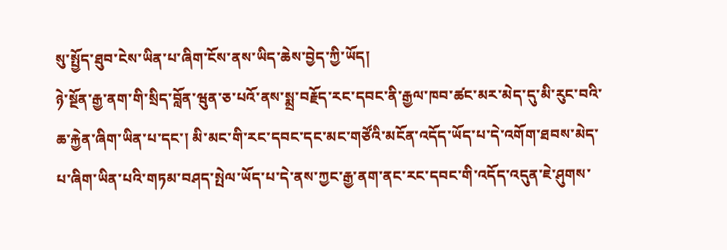སུ་སྤྱོད་ཐུབ་ངེས་ཡིན་པ་ཞིག་ངོས་ནས་ཡིད་ཆེས་བྱེད་ཀྱི་ཡོད།
ཉེ་སྔོན་རྒྱ་ནག་གི་སྲིད་བློན་ཝུན་ཅ་པའོ་ནས་སྨྲ་བརྗོད་རང་དབང་ནི་རྒྱལ་ཁབ་ཚང་མར་མེད་དུ་མི་རུང་བའི་ཆ་རྐྱེན་ཞིག་ཡིན་པ་དང་། མི་མང་གི་རང་དབང་དང་མང་གཙོའི་མངོན་འདོད་ཡོད་པ་དེ་འགོག་ཐབས་མེད་པ་ཞིག་ཡིན་པའི་གཏམ་བཤད་སྤེལ་ཡོད་པ་དེ་ནས་ཀྱང་རྒྱ་ནག་ནང་རང་དབང་གི་འདོད་འདུན་ཇེ་ཤུགས་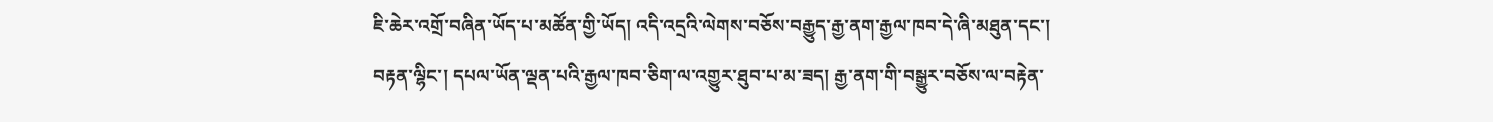ཇི་ཆེར་འགྲོ་བཞིན་ཡོད་པ་མཚོན་གྱི་ཡོད། འདི་འདྲའི་ལེགས་བཅོས་བརྒྱུད་རྒྱ་ནག་རྒྱལ་ཁབ་དེ་ཞི་མཐུན་དང་། བརྟན་ལྷིང་། དཔལ་ཡོན་ལྡན་པའི་རྒྱལ་ཁབ་ཅིག་ལ་འགྱུར་ཐུབ་པ་མ་ཟད། རྒྱ་ནག་གི་བསྒྱུར་བཅོས་ལ་བརྟེན་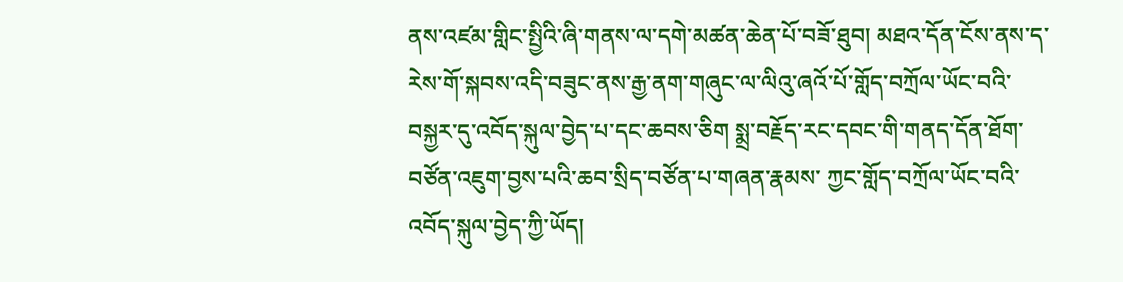ནས་འཛམ་གླིང་སྤྱིའི་ཞི་གནས་ལ་དགེ་མཚན་ཆེན་པོ་བཟོ་ཐུབ། མཐའ་དོན་ངོས་ནས་ད་རེས་གོ་སྐབས་འདི་བཟུང་ནས་རྒྱ་ནག་གཞུང་ལ་ལིའུ་ཞའོ་པོ་གློད་བཀྲོལ་ཡོང་བའི་བསྐྱར་དུ་འབོད་སྐུལ་བྱེད་པ་དང་ཆབས་ཅིག སྨྲ་བརྗོད་རང་དབང་གི་གནད་དོན་ཐོག་བཙོན་འཇུག་བྱས་པའི་ཆབ་སྲིད་བཙོན་པ་གཞན་རྣམས་ ཀྱང་གློད་བཀྲོལ་ཡོང་བའི་འབོད་སྐུལ་བྱེད་ཀྱི་ཡོད།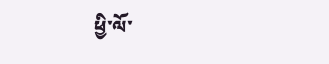ཕྱི་ལོ་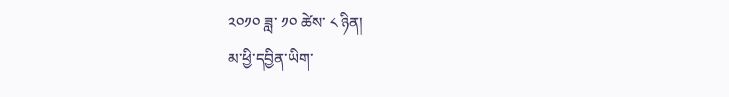༢༠༡༠ ཟླ་ ༡༠ ཚེས་ ༨ ཉིན།
མ་ཕྱི་དབྱིན་ཡིག་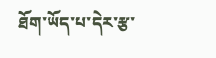ཐོག་ཡོད་པ་དེར་རྩ་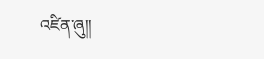འཛིན་ཞུ།།